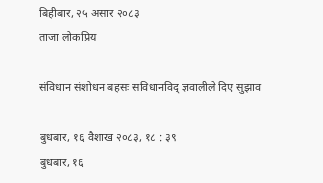बिहीबार, २५ असार २०८३
ताजा लोकप्रिय

संविधान संशोधन बहसः स‌विधानविद् ज्ञवालीले दिए सुझाव

बुधबार, १६ वैशाख २०८३, १८ : ३९
बुधबार, १६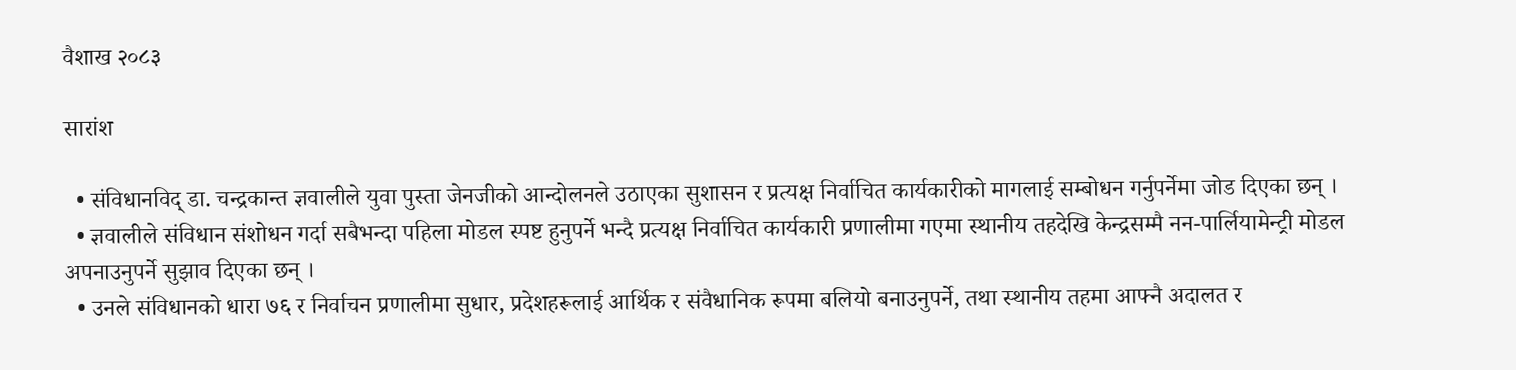वैशाख २०८३

सारांश

  • संविधानविद् डा. चन्द्रकान्त ज्ञवालीले युवा पुस्ता जेनजीको आन्दोलनले उठाएका सुशासन र प्रत्यक्ष निर्वाचित कार्यकारीको मागलाई सम्बोधन गर्नुपर्नेमा जोड दिएका छन् ।
  • ज्ञवालीले संविधान संशोधन गर्दा सबैभन्दा पहिला मोडल स्पष्ट हुनुपर्ने भन्दै प्रत्यक्ष निर्वाचित कार्यकारी प्रणालीमा गएमा स्थानीय तहदेखि केन्द्रसम्मै नन-पार्लियामेन्ट्री मोडल अपनाउनुपर्ने सुझाव दिएका छन् ।
  • उनले संविधानको धारा ७६ र निर्वाचन प्रणालीमा सुधार, प्रदेशहरूलाई आर्थिक र संवैधानिक रूपमा बलियो बनाउनुपर्ने, तथा स्थानीय तहमा आफ्नै अदालत र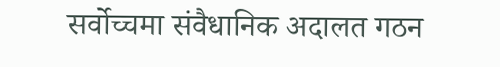सर्वोच्चमा संवैधानिक अदालत गठन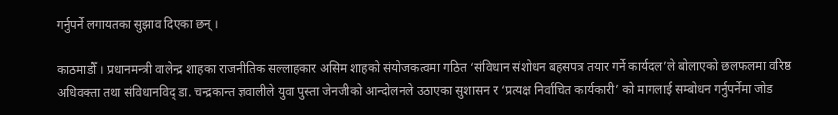गर्नुपर्ने लगायतका सुझाव दिएका छन् ।

काठमाडौँ । प्रधानमन्त्री वालेन्द्र शाहका राजनीतिक सल्लाहकार असिम शाहको संयोजकत्वमा गठित ‘संविधान संशोधन बहसपत्र तयार गर्ने कार्यदल’ले बोलाएको छलफलमा वरिष्ठ अधिवक्ता तथा संविधानविद् डा. चन्द्रकान्त ज्ञवालीले युवा पुस्ता जेनजीको आन्दोलनले उठाएका सुशासन र ‘प्रत्यक्ष निर्वाचित कार्यकारी’ को मागलाई सम्बोधन गर्नुपर्नेमा जोड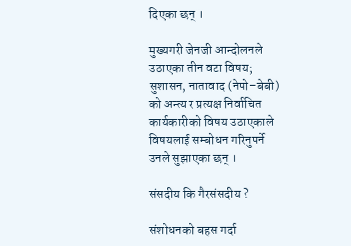दिएका छन् ।

मुख्यगरी जेनजी आन्दोलनले उठाएका तीन वटा विषय; सुशासन, नातावाद (नेपो–बेबी) को अन्त्य र प्रत्यक्ष निर्वाचित कार्यकारीको विषय उठाएकाले विषयलाई सम्बोधन गरिनुपर्ने उनले सुझाएका छन् ।

संसदीय कि गैरसंसदीय ?

संशोधनको बहस गर्दा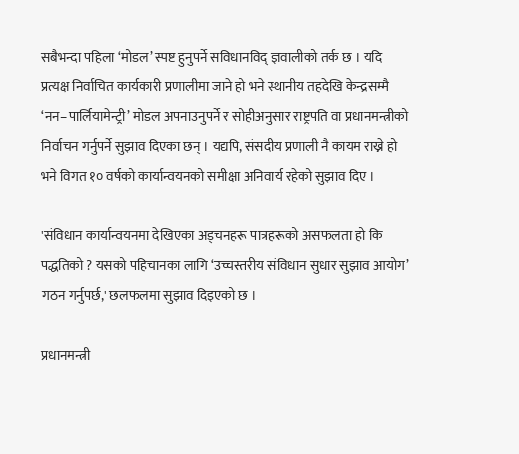सबैभन्दा पहिला ‘मोडल’ स्पष्ट हुनुपर्ने स‌विधानविद् ज्ञवालीको तर्क छ । यदि प्रत्यक्ष निर्वाचित कार्यकारी प्रणालीमा जाने हो भने स्थानीय तहदेखि केन्द्रसम्मै ‘नन–पार्लियामेन्ट्री’ मोडल अपनाउनुपर्ने र सोहीअनुसार राष्ट्रपति वा प्रधानमन्त्रीको निर्वाचन गर्नुपर्ने सुझाव दिएका छन् । यद्यपि, संसदीय प्रणाली नै कायम राख्ने हो भने विगत १० वर्षको कार्यान्वयनको समीक्षा अनिवार्य रहेको सुझाव दिए ।

'संविधान कार्यान्वयनमा देखिएका अड्चनहरू पात्रहरूको असफलता हो कि पद्धतिको ? यसको पहिचानका लागि ‘उच्चस्तरीय संविधान सुधार सुझाव आयोग’ गठन गर्नुपर्छ,' छलफलमा सुझाव दिइएको छ ।

प्रधानमन्त्री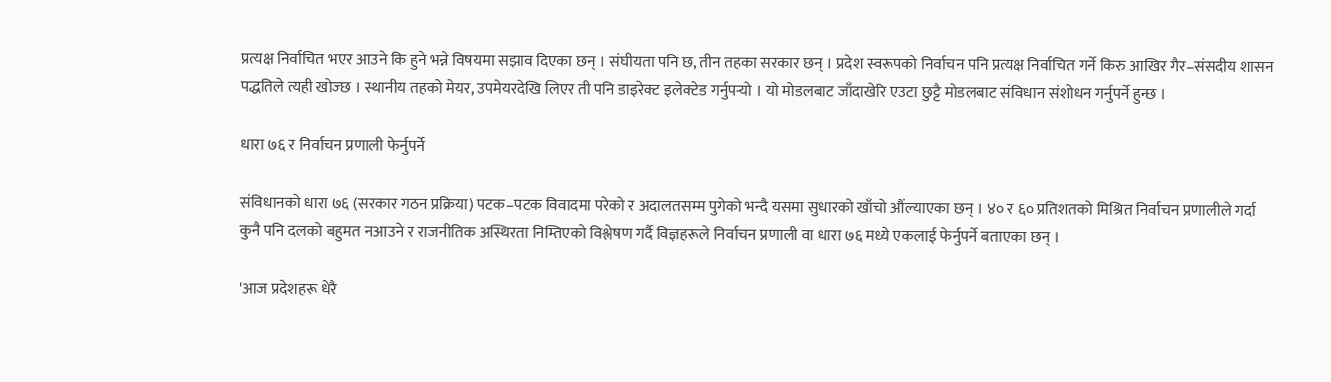प्रत्यक्ष निर्वाचित भएर आउने कि हुने भन्ने विषयमा सझाव दिएका छन् । संघीयता पनि छ, तीन तहका सरकार छन् । प्रदेश स्वरूपको निर्वाचन पनि प्रत्यक्ष निर्वाचित गर्ने किरु आखिर गैर–संसदीय शासन पद्धतिले त्यही खोज्छ । स्थानीय तहको मेयर, उपमेयरदेखि लिएर ती पनि डाइरेक्ट इलेक्टेड गर्नुपर्‍यो । यो मोडलबाट जाँदाखेरि एउटा छुट्टै मोडलबाट संविधान संशोधन गर्नुपर्ने हुन्छ ।

धारा ७६ र निर्वाचन प्रणाली फेर्नुपर्ने

संविधानको धारा ७६ (सरकार गठन प्रक्रिया) पटक–पटक विवादमा परेको र अदालतसम्म पुगेको भन्दै यसमा सुधारको खाँचो औंल्याएका छन् । ४० र ६० प्रतिशतको मिश्रित निर्वाचन प्रणालीले गर्दा कुनै पनि दलको बहुमत नआउने र राजनीतिक अस्थिरता निम्तिएको विश्लेषण गर्दै विज्ञहरूले निर्वाचन प्रणाली वा धारा ७६ मध्ये एकलाई फेर्नुपर्ने बताएका छन् ।

'आज प्रदेशहरू धेरै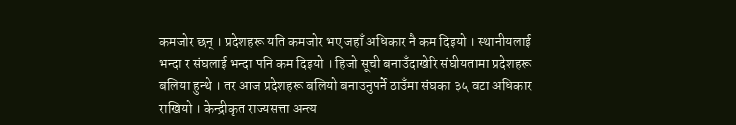कमजोर छन् । प्रदेशहरू यति कमजोर भए जहाँ अधिकार नै कम दिइयो । स्थानीयलाई भन्दा र संघलाई भन्दा पनि कम दिइयो । हिजो सूची बनाउँदाखेरि संघीयतामा प्रदेशहरू बलिया हुन्थे । तर आज प्रदेशहरू बलियो बनाउनुपर्ने ठाउँमा संघका ३५ वटा अधिकार राखियो । केन्द्रीकृत राज्यसत्ता अन्त्य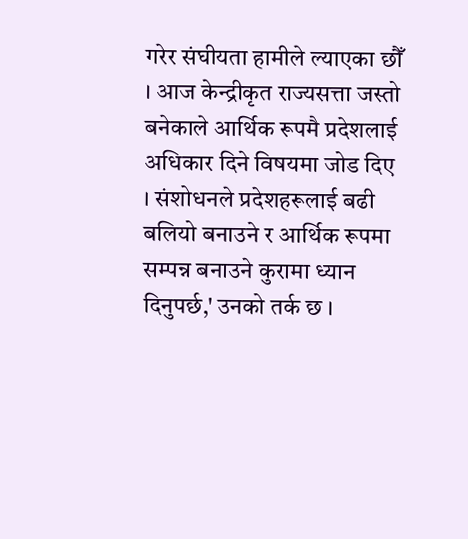गरेर संघीयता हामीले ल्याएका छौँ । आज केन्द्रीकृत राज्यसत्ता जस्तो बनेकाले आर्थिक रूपमै प्रदेशलाई अधिकार दिने विषयमा जोड दिए । संशोधनले प्रदेशहरूलाई बढी बलियो बनाउने र आर्थिक रूपमा सम्पन्न बनाउने कुरामा ध्यान दिनुपर्छ,' उनको तर्क छ ।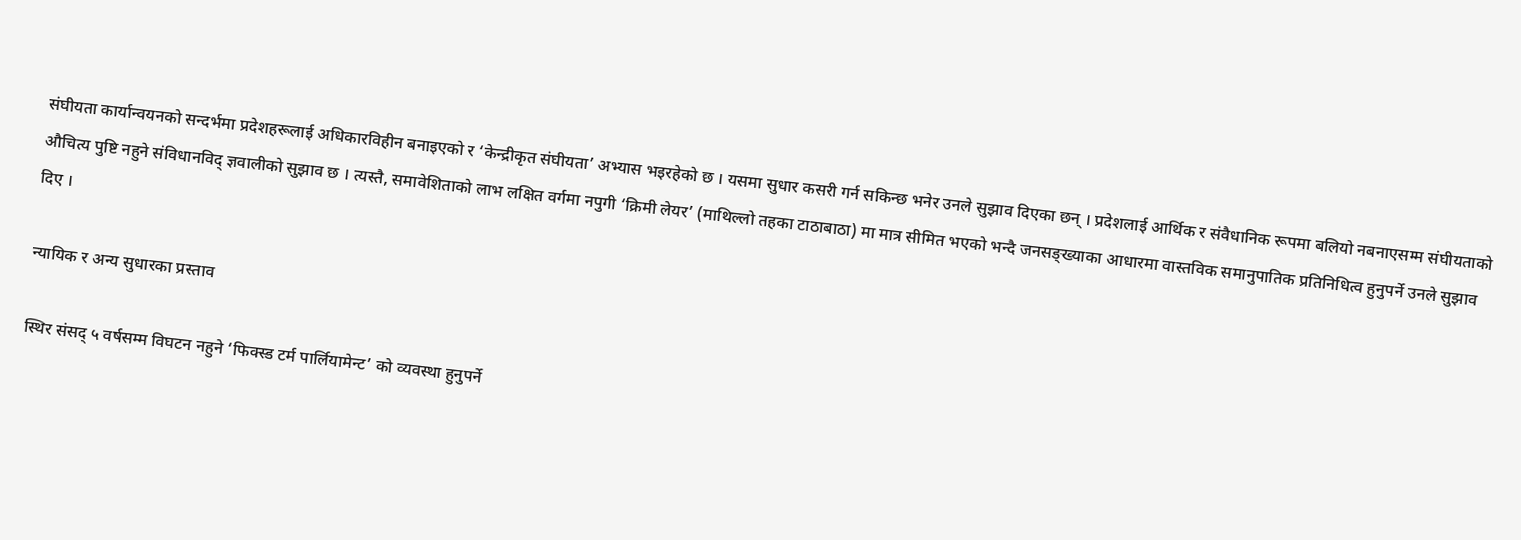संघीयता कार्यान्वयनको सन्दर्भमा प्रदेशहरूलाई अधिकारविहीन बनाइएको र ‘केन्द्रीकृत संघीयता’ अभ्यास भइरहेको छ । यसमा सुधार कसरी गर्न सकिन्छ भनेर उनले सुझाव दिएका छन् । प्रदेशलाई आर्थिक र संवैधानिक रूपमा बलियो नबनाएसम्म संघीयताको औचित्य पुष्टि नहुने संविधानविद् ज्ञवालीको सुझाव छ । त्यस्तै, समावेशिताको लाभ लक्षित वर्गमा नपुगी ‘क्रिमी लेयर’ (माथिल्लो तहका टाठाबाठा) मा मात्र सीमित भएको भन्दै जनसङ्ख्याका आधारमा वास्तविक समानुपातिक प्रतिनिधित्व हुनुपर्ने उनले सुझाव दिए ।

न्यायिक र अन्य सुधारका प्रस्ताव

स्थिर संसद् ५ वर्षसम्म विघटन नहुने ‘फिक्स्ड टर्म पार्लियामेन्ट’ को व्यवस्था हुनुपर्ने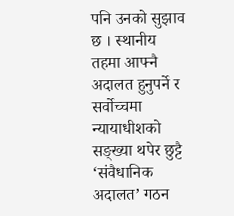पनि उनको सुझाव छ । स्थानीय तहमा आफ्नै अदालत हुनुपर्ने र सर्वोच्चमा न्यायाधीशको सङ्ख्या थपेर छुट्टै ‘संवैधानिक अदालत’ गठन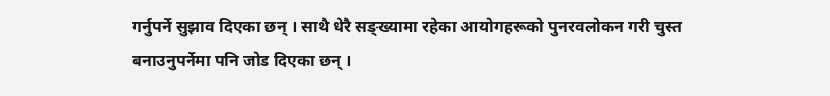गर्नुपर्ने सुझाव दिएका छन् । साथै धेरै सङ्ख्यामा रहेका आयोगहरूको पुनरवलोकन गरी चुस्त बनाउनुपर्नेमा पनि जोड दिएका छन् ।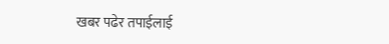खबर पढेर तपाईलाई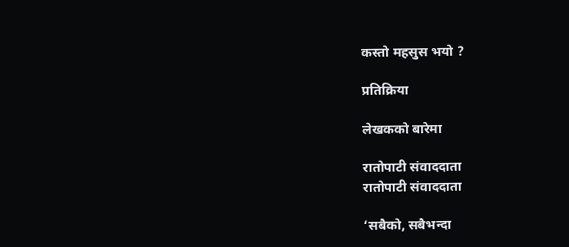कस्तो महसुस भयो ?

प्रतिक्रिया

लेखकको बारेमा

रातोपाटी संवाददाता
रातोपाटी संवाददाता

‘सबैको, सबैभन्दा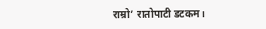राम्रो’ रातोपाटी डटकम।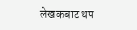लेखकबाट थप